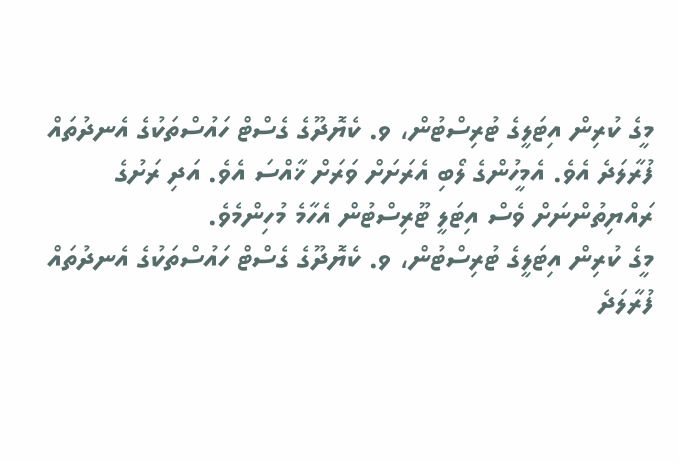މީގެ ކުރިން އިޓަލީގެ ޓުރިސްޓުން، ވ. ކެޔޮދޫގެ ގެސްޓް ހައުސްތަކުގެ އެނދުތައް ފުރާލަދެ އެވެ. އެމީހުންގެ ލޯބި އެރަށަށް ވަރަށް ޚާއްސަ އެވެ. އަދި ރަށުގެ ރައްޔިތުންނަށް ވެސް އިޓަލީ ޓޫރިސްޓުން އެހާމެ މުހިންމެވެ.
މީގެ ކުރިން އިޓަލީގެ ޓުރިސްޓުން، ވ. ކެޔޮދޫގެ ގެސްޓް ހައުސްތަކުގެ އެނދުތައް ފުރާލަދެ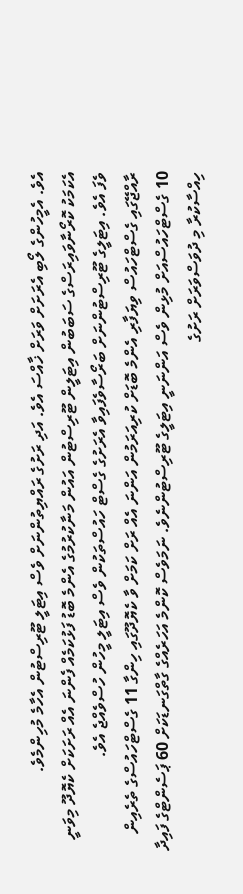އެވެ. އެމީހުންގެ ލޯބި އެރަށަށް ވަރަށް ޚާއްސަ އެވެ. އަދި ރަށުގެ ރައްޔިތުންނަށް ވެސް އިޓަލީ ޓޫރިސްޓުން އެހާމެ މުހިންމެވެ.
އެކަމަކު ކޮރޯނާވައިރަސްގެ ސަބަބުން އިޓަލީން ޓޫރިސްޓުން އައުން މަނާކުރުމުގެ އެންމެ ބޮޑު ފަޅުކަމެއް ފެންނަ އެއް ރަށަކަށް ކެޔޮދޫ މިވަނީ ވެފަ އެވެ. އިޓަލީގެ ޓޫރިސްޓުންނަށް ބަރޯސާވެފައިވާ އެރަށުގެ ގެސްޓް ހައުސްތަކުން ވެސް އިޓަލީ މީހުން ހުސްވެއްޖެ އެވެ.
ރާއްޖޭގައި ގެސްޓްހައުސް ވިޔަފާރި އެންމެ ބޮޑަށް ކުރިއަރަމުން އަންނަ އެއް ރަށް ކަމަށް ވާ ކެޔޮދޫގައި ހިންގާ 11 ގެސްޓްހައުސްގެ ތެރެއިން 10 ގެސްޓްހައުސްއަށް މުޅިން ވެސް އަންނަނީ އިޓަލީގެ ޓޫރިސްޓުންނެވެ. ނަމަވެސް ކޮންމެ އަހަރެއްގެ ގާތްގަނޑަކަށް 60 ޕަސެންޓްގެ ފައިދާ ހިއްސާކުރާ މި ދުވަސްވަރަށް ރަށުގެ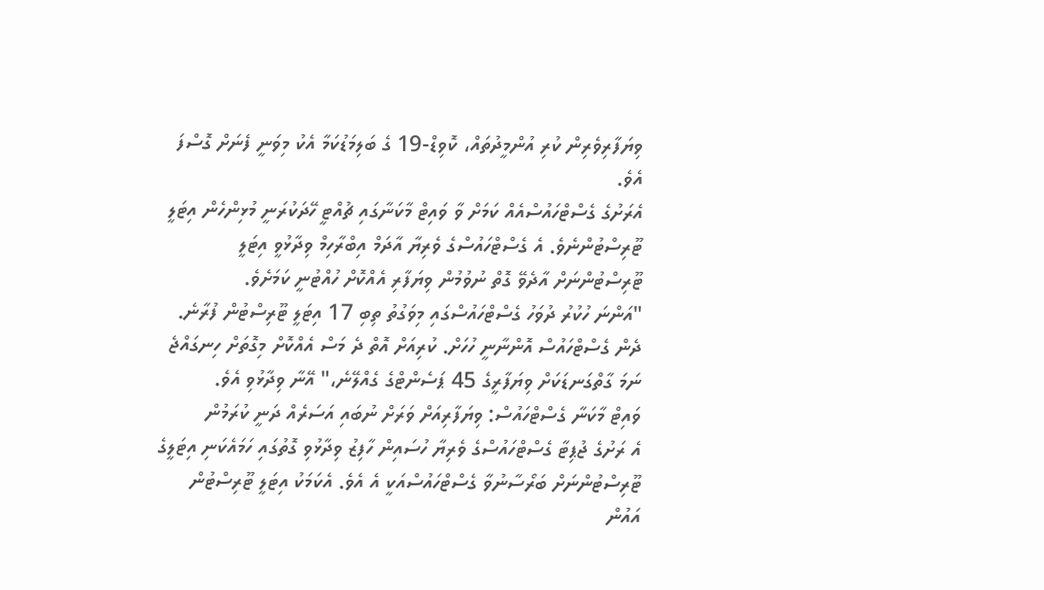ވިޔަފާރިވެރިން ކުރި އުންމީދުތައް، ކޮވިޑް-19 ގެ ބަލިމަޑުކަމާ އެކު މިވަނީ ފެނަށް ގޮސްފަ އެވެ.
އެރަށުގެ ގެސްޓްހައުސްއެއް ކަމަށް ވާ ވައިޓް މާކަނާގައި ޗުއްޓީ ހޭދަކުރަނީ މުޅިންހެން އިޓަލީ ޓޫރިސްޓުންނެވެ. އެ ގެސްޓްހައުސްގެ ވެރިޔާ އާދަމް އިބްރާހިމް ވިދާޅުވީ އިޓަލީ ޓޫރިސްޓުންނަށް އާދެވޭ ގޮތް ނުވުމުން ވިޔަފާރި އެއްކޮށް ހުއްޓުނީ ކަމަށެވެ.
"އަންނަ ހުކުރު ދުވަހު ގެސްޓްހައުސްގައި މިވަގުތު ތިބި 17 އިޓަލީ ޓޫރިސްޓުން ފުރާނެ. ދެން ގެސްޓްހައުސް އޮންނާނީ ހުހަށް. ކުރިއަށް އޮތް ދެ މަސް އެއްކޮށް މިގޮތަށް ހިނގައްޖެ ނަމަ ގާތްގަނޑަކަށް ވިޔަފާރީގެ 45 ޕަސެންޓްގެ ގެއްލޭނެ،" އޭނާ ވިދާޅުވި އެވެ.
ވައިޓް މާކަނާ ގެސްޓްހައުސް: ވިޔަފާރިއަށް ވަރަށް ނުބައި އަސަރެއް ދަނީ ކުރަމުން
އެ ރަށުގެ ޖުޕިޓާ ގެސްޓްހައުސްގެ ވެރިޔާ ހުސައިން ހާފިޒު ވިދާޅުވި ގޮތުގައި ހަމައެކަނި އިޓަލީގެ ޓޫރިސްޓުންނަށް ބަރޯސާނުވާ ގެސްޓްހައުސްއަކީ އެ އެވެ. އެކަމަކު އިޓަލީ ޓޫރިސްޓުން އައުން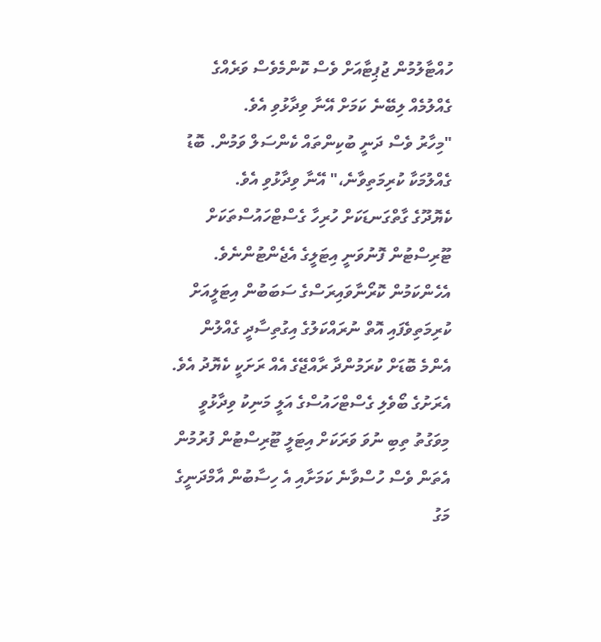ހުއްޓާލުމުން ޖުޕިޓާއަށް ވެސް ކޮންމެވެސް ވަރެއްގެ ގެއްލުމެއް ލިބޭނެ ކަމަށް އޭނާ ވިދާޅުވި އެވެ.
"މިހާރު ވެސް ދަނީ ބުކިންތައް ކެންސަލް ވަމުން. ބޮޑު ގެއްލުމަކާ ކުރިމަތިވާނެ،" އޭނާ ވިދާޅުވި އެވެ.
ކެޔޮދޫގެ ގާތްގަނޑަކަށް ހުރިހާ ގެސްޓްހައުސްތަކަށް ޓޫރިސްޓުން ފޮނުވަނީ އިޓަލީގެ އެޖެންޓުންނެވެ. އެހެންކަމުން ކޮރޯނާވައިރަސްގެ ސަބަބުން އިޓަލީއަށް ކުރިމަތިވެފައި އޮތް ނުރައްކަލުގެ އިގުތިސާދީ ގެއްލުން އެންމެ ބޮޑަށް ކުރަމުންދާ ރާއްޖޭގެ އެއް ރަށަކީ ކެޔޮދު އެވެ.
އެރަށުގެ ބޯވެލި ގެސްޓްހައުސްގެ އަލީ މަނިކު ވިދާޅުވީ މިވަގުތު ތިބި ނުވަ ވަރަކަށް އިޓަލީ ޓޫރިސްޓުން ފުރުމުން އެތަން ވެސް ހުސްވާނެ ކަމަށާއި އެ ހިސާބުން އާމްދަނީގެ މަގު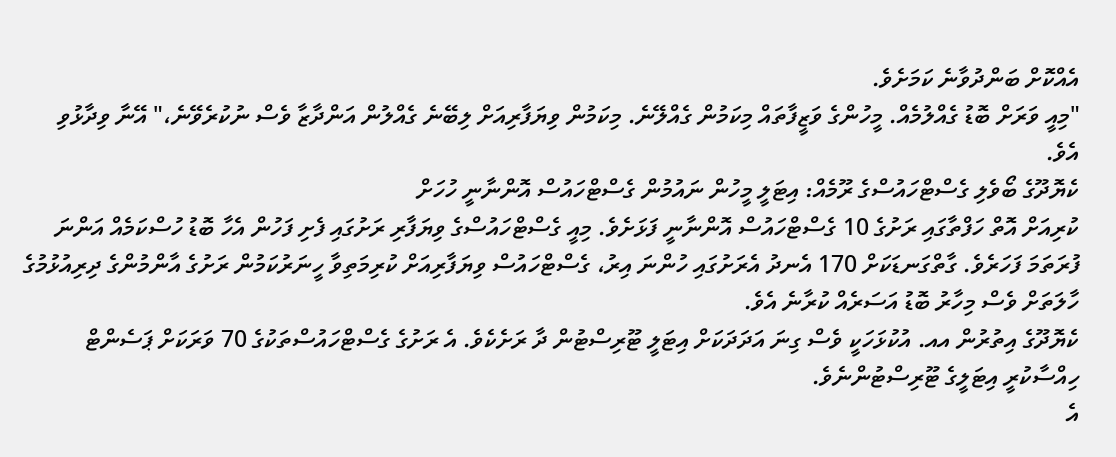އެއްކޮށް ބަންދުވާނެ ކަމަށެވެ.
"މިއީ ވަރަށް ބޮޑު ގެއްލުމެއް. މީހުންގެ ވަޒީފާތައް މިކަމުން ގެއްލޭނެ. މިކަމުން ވިޔަފާރިއަށް ލިބޭނެ ގެއްލުން އަންދާޒާ ވެސް ނުކުރެވޭނެ،" އޭނާ ވިދާޅުވި އެވެ.
ކެޔޮދޫގެ ބޯވެލި ގެސްޓްހައުސްގެ ރޫމެއް: އިޓަލީ މީހުން ނައުމުން ގެސްޓްހައުސް އޮންނާނީ ހުހަށް
ކުރިއަށް އޮތް ހަފްތާގައި ރަށުގެ 10 ގެސްޓްހައުސް އޮންނާނީ ފަޅަށެވެ. މިއީ ގެސްޓްހައުސްގެ ވިޔަފާރި ރަށުގައި ފެށި ފަހުން އެހާ ބޮޑު ހުސްކަމެއް އަންނަ ފުރަތަމަ ފަހަރެވެ. ގާތްގަނޑަކަށް 170 އެނދު އެރަށުގައި ހުންނަ އިރު، ގެސްޓްހައުސް ވިޔަފާރިއަށް ކުރިމަތިވާ ހީނަރުކަމުން ރަށުގެ އާންމުންގެ ދިރިއުޅުމުގެ ހާލަތަށް ވެސް މިހާރު ބޮޑު އަސަރެއް ކުރާނެ އެވެ.
ކެޔޮދޫގެ އިތުރުން އއ. އުކުޅަހަކީ ވެސް ގިނަ އަދަދަކަށް އިޓަލީ ޓޫރިސްޓުން ދާ ރަށެކެވެ. އެ ރަށުގެ ގެސްޓްހައުސްތަކުގެ 70 ވަރަކަށް ޕަސެންޓް ހިއްސާކުރީ އިޓަލީގެ ޓޫރިސްޓުންނެވެ.
އެ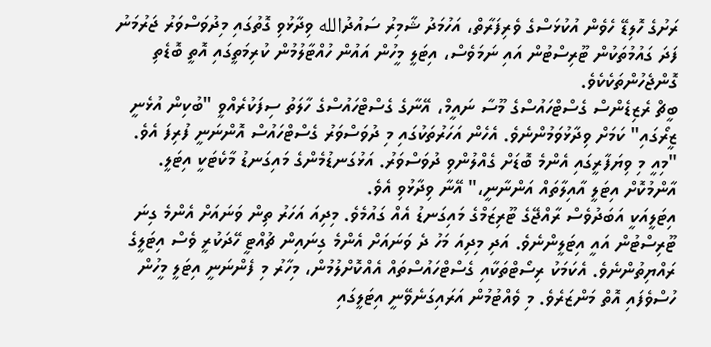ރަށުގެ ހޮލިޑޭ ހެވެން އުކުޅަސްގެ ވެރިފަރާތް، އަހުމަދު ޝާމިރު ސައުދުالله ވިދާޅުވި ގޮތުގައި މިދުވަސްވަރު ޖަރުމަނު ފަދަ ގައުމުތަކުން ޓޫރިސްޓުން އައި ނަމަވެސް، އިޓަލީ މީހުން އައުން ހުއްޓާލުމުން ކުރިމަތީގައި އޮތީ ބޮޑެތި ގޮންޖެހުންތަކެކެވެ.
ބީޗް ރެޒިޑެންސް ގެސްޓްހައުސްގެ މޫސާ ނައީމް، އޭނާގެ ގެސްޓްހައުސްގެ ހާލަތު ސިފަކުރެއްވީ "ބުކިން އުޅެނީ ޒީރޯގައި" ކަމަށް ވިދާޅުވަމުންނެވެ. އެހެން އަހަރުތަކުގައި މި ދުވަސްވަރު ގެސްޓްހައުސް އޮންނަނީ ފުރިފަ އެވެ.
"މިއީ މި ވިޔަފާރީގައި އެންމެ ބޮޑަށް ގެއްލުންވި ދުވަސްވަރު. އަޅުގަނޑުމެންގެ މައިގަނޑު މާކެޓަކީ އިޓަލީ. އާންމުކޮށް އިޓަލީ އާއިލާތައް އަންނާނީ،" އޭނާ ވިދާޅުވި އެވެ.
އިޓަލީއަކީ އަބަދުވެސް ރާއްޖޭގެ ޓޫރިޒަމްގެ މައިގަނޑު އެއް ގައުމެވެ. މިދިއަ އަހަރު ތިން ވަނައަށް އެންމެ ގިނަ ޓޫރިސްޓުން އައީ އިޓަލީންނެވެ. އަދި މިދިއަ މަހު ދެ ވަނައަށް އެންމެ ގިނައިން ޗުއްޓީ ހޭދަކުރީ ވެސް އިޓަލީގެ ރައްޔިތުންނެވެ. އެކަމަކު ރިސޯޓްތަކާއި ގެސްޓްހައުސްތައް އެއްކޮށްލުމުން، މިހާރު މި ފެންނަނީ އިޓަލީ މީހުން ހުސްވެފައި އޮތް މަންޒަރެވެ. މި ވެއްޓުމުން އަރައިގަނެވޭނީ އިޓަލީގައި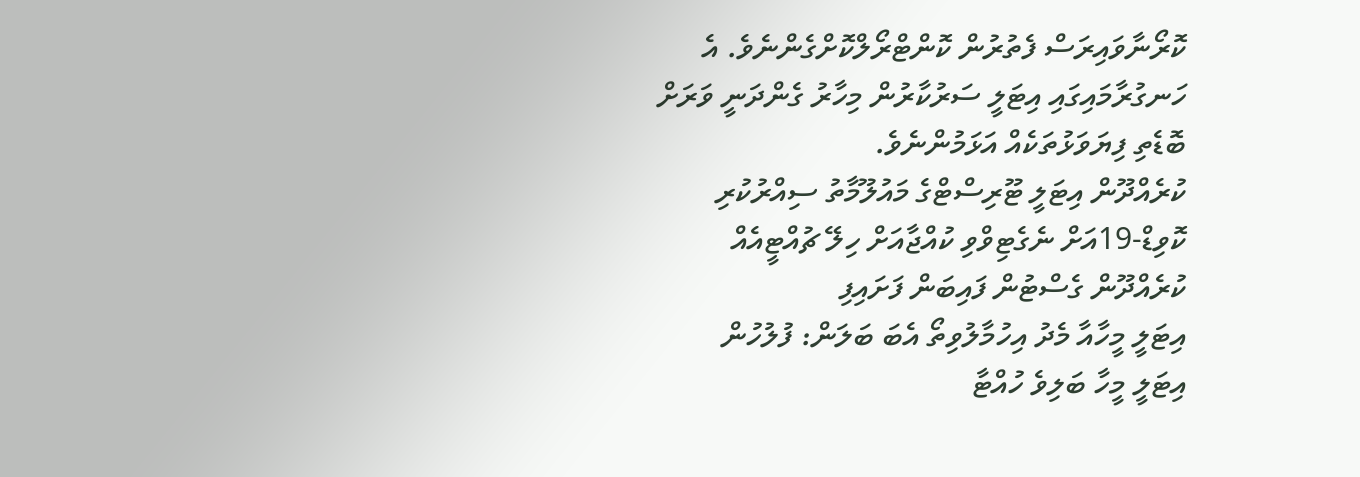ކޮރޯނާވައިރަސް ފެތުރުން ކޮންޓްރޯލްކޮށްގެންނެވެ. އެ ހަނގުރާމައިގައި އިޓަލީ ސަރުކާރުން މިހާރު ގެންދަނީ ވަރަށް ބޮޑެތި ފިޔަވަޅުތަކެއް އަޅަމުންނެވެ.
ކުރެއްދޫން އިޓަލީ ޓޫރިސްޓްގެ މައުލޫމާތު ސިއްރުކުރި
ކޮވިޑް-19އަށް ނެގެޓިވްވި ކުއްޖާއަށް ހިލޭ ޗުއްޓީއެއް
ކުރެއްދޫން ގެސްޓުން ފައިބަން ފަށައިފި
އިޓަލީ މީހާއާ މެދު އިހުމާލުވިތޯ އެބަ ބަލަން: ފުލުހުން
އިޓަލީ މީހާ ބަލިވެ ހުއްޓާ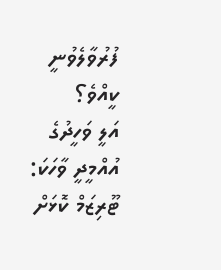ފުރުވާލެވުނީ ކީއްވެ؟
އަލީ ވަހީދުގެ އުއްމީދީ ވާހަކަ: ޓޫރިޒަމް ކޮޅަށް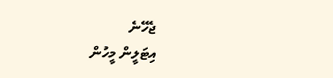ޖެހޭނެ
އިޓަލީން މީހުން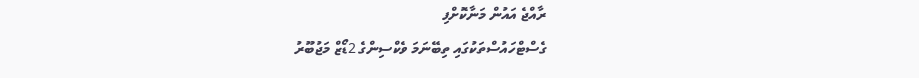ރާއްޖެ އައުން މަނާކޮށްފި
ގެސްޓްހައުސްތަކުގައި ތިބޭނަމަ ވެކްސިންގެ 2ޑޯޒް މަޖުބޫރު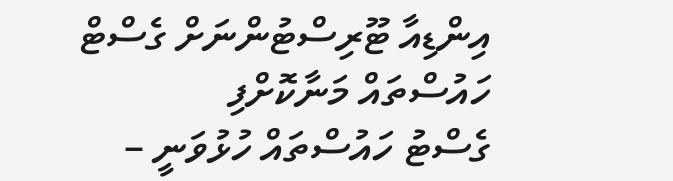އިންޑިއާ ޓޫރިސްޓުންނަށް ގެސްޓް ހައުސްތައް މަނާކޮށްފި
ގެސްޓު ހައުސްތައް ހުޅުވަނީ –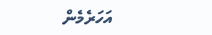އަހަރެމެން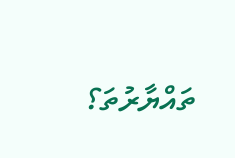ތައްޔާރުތަ؟